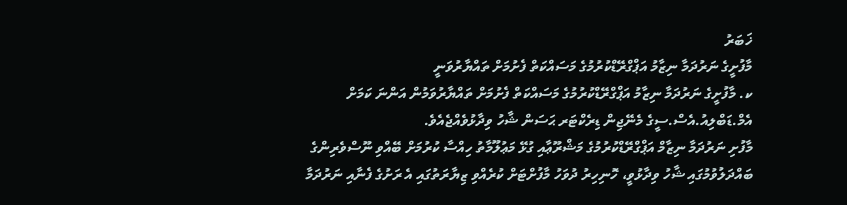ޚަބަރު
މާފުށީގެ ނަރުދަމާ ނިޒާމު އަޕްގްރޭޑްކުރުމުގެ މަސައްކަތް ފެށުމަށް ތައްޔާރުވަނީ
ކ. މާފުށީގެ ނަރުދަމާ ނިޒާމު އަޕްގްރޭޑްކުރުމުގެ މަސައްކަތް ފެށުމަށް ތައްޔާރުވަމުން އަންނަ ކަމަށް އެމް.ޑަބްލިއު.އެސް.ސީގެ މެނޭޖިން ޑިރެކްޓަރ ޙަސަން ޝާހު ވިދާޅުވެއްޖެއެވެ.
މާފުށި ނަރުދަމާ ނިޒާމް އަޕްގްރޭޑްކުރުމުގެ މަޝްރޫޢާއި ގުޅޭ މަޢުލޫމާތު ހިއްސާ ކުރުމަށް ބޭއްވި ނޫސްވެރިންގެ ބައްދަލުވުމުގައި ޝާހު ވިދާޅުވީ، ހޮނިހިރު ދުވަހު މާފުށްޓަށް ކުރެއްވި ޒިޔާރަތުގައި އެ ރަށުގެ ފެނާއި ނަރުދަމާ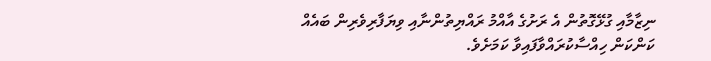ނިޒާމާއި ގުޅޭގޮތުން އެ ރަށުގެ އާއްމު ރައްޔިތުންނާއި ވިޔަފާރިވެރިން ބައެއް ކަންކަން ހިއްސާކުރައްވާފައިވާ ކަމަށެވެ.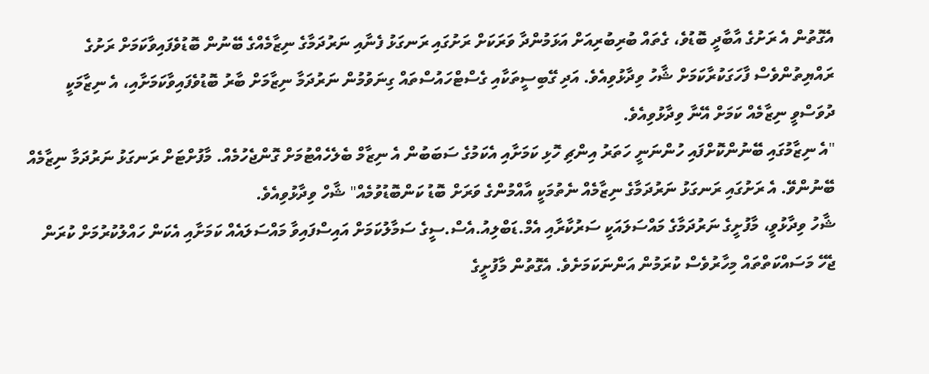އެގޮތުން އެ ރަށުގެ އާބާދީ ބޮޑުވެ، ގެތައް ބުރިބުރިއަށް އަޅަމުންދާ ވަރަކަށް ރަށުގައި ރަނގަޅު ފެނާއި ނަރުދަމާގެ ނިޒާމެއްގެ ބޭނުން ބޮޑުވެފައިވާކަމަށް ރަށުގެ ރައްޔިތުންވެސް ފާހަގަކުރާކަމަށް ޝާހު ވިދާޅުވިއެވެ. އަދި ގޭބިސީތަކާއި ގެސްޓްހައުސްތައް ގިނަވުމުން ނަރުދަމާ ނިޒާމަށް ބާރު ބޮޑުވެފައިވާކަމަށާއި، އެ ނިޒާމަކީ ދުވަސްވީ ނިޒާމެއް ކަމަށް އޭނާ ވިދާޅުވިއެވެ.
"އެ ނިޒާމުގައި ބޭނުންކޮށްފައި ހުންނަނީ ހަތަރު އިންޗި ހޮޅި ކަމަށާއި އެކަމުގެ ސަބަބުން އެ ނިޒާމް ބެލެހެއްޓުމަށް ގޮންޖެހުމެއް. މާފުށްޓަށް ރަނގަޅު ނަރުދަމާ ނިޒާމެއް ބޭނުންވޭ. އެ ރަށުގައި ރަނގަޅު ނަރުދަމާގެ ނިޒާމެއް ނެތުމަކީ އާއްމުންގެ ވަރަށް ބޮޑު ކަންބޮޑުވުމެއް" ޝާހް ވިދާޅުވިއެވެ.
ޝާހު ވިދާޅުވީ، މާފުށީގެ ނަރުދަމާގެ މައްސަލައަކީ ސަރުކާރާއި އެމް.ޑަބްލިއު.އެސް.ސީގެ ސަމާލުކަމަށް އައިސްފައިވާ މައްސަލައެއް ކަމަށާއި އެކަން ހައްލުކުރުމަށް ކުރަން ޖެހޭ މަސައްކަތްތައް މިހާރުވެސް ކުރަމުން އަންނަކަމަށެވެ. އެގޮތުން މާފުށީގެ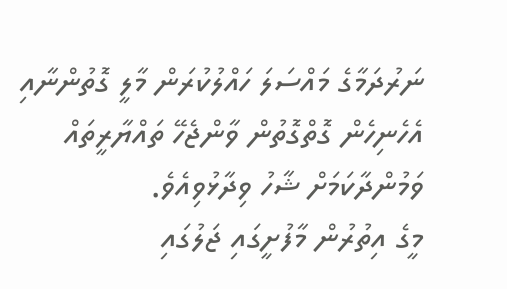ނަރުދަމާގެ މައްސަލަ ހައްލުކުރަން މާލީ ގޮތުންނާއި އެހެނިހެން ގޮތްގޮތުން ވާންޖެހޭ ތައްޔާރީތައް ވަމުންދާކަމަށް ޝާހު ވިދާޅުވިއެވެ.
މީގެ އިތުރުން މާފުށީގައި ޖަލުގައި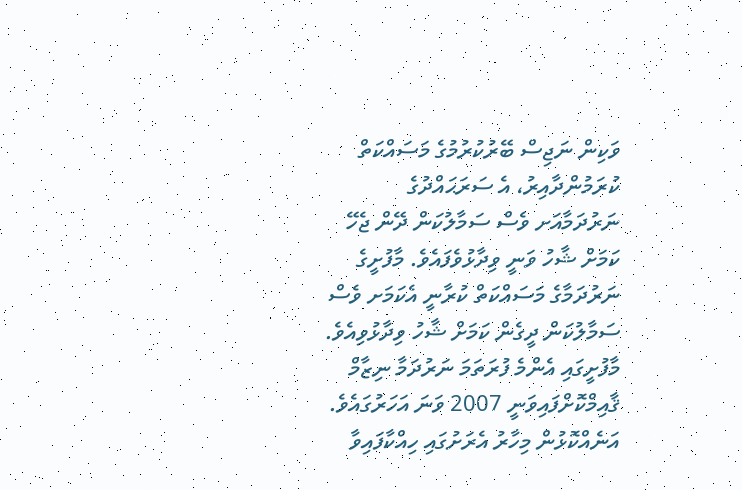ވަކިން ނަޖިސް ބޭރުކުރުމުގެ މަސައްކަތް ކުރަމުންދާއިރު، އެ ސަރަޙައްދުގެ ނަރުދަމާއަށ ވެސް ސަމާލުކަން ދޭން ޖެހޭ ކަމަށް ޝާހު ވަނީ ވިދާޅުވެފައެވެ. މާފުށީގެ ނަރުދަމާގެ މަސައްކަތް ކުރާނީ އެކަމަށ ވެސް ސަމާލުކަން ދީގެން ކަމަށް ޝާހު ވިދާޅުވިއެވެ.
މާފުށީގައި އެންމެ ފުރަތަމަ ނަރުދަމާ ނިޒާމް ޤާއިމްކޮށްފައިވަނީ 2007 ވަނަ އަހަރުގައެވެ. އަނެއްކޮޅުން މިހާރު އެރަށުގައި ހިއްކާފައިވާ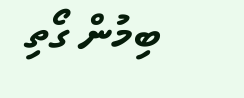ބިމުން ގޯތި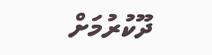ދޫކުރުމަށް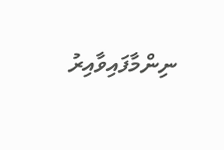ނިންމާފައިވާއިރު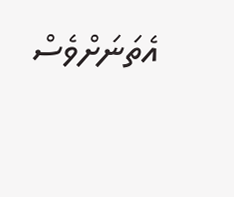އެތަނަށްވެސް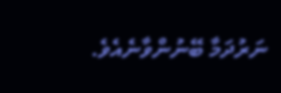ނަރުދަމާ ބޭނުންވާނެއެވެ.